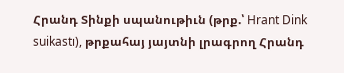Հրանդ Տինքի սպանութիւն (թրք.՝ Hrant Dink suikastı), թրքահայ յայտնի լրագրող Հրանդ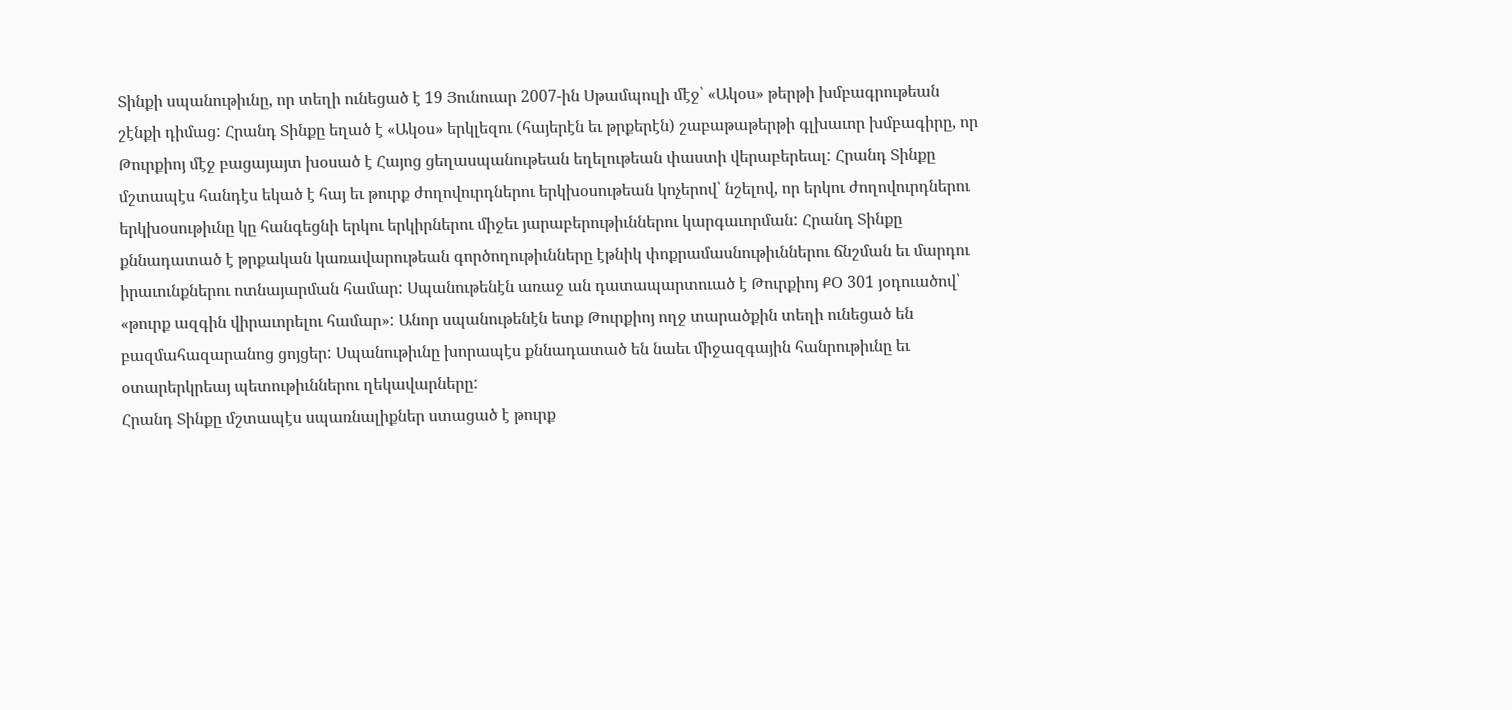Տինքի սպանութիւնը, որ տեղի ունեցած է 19 Յունուար 2007-ին Սթամպուլի մէջ՝ «Ակօս» թերթի խմբագրութեան շէնքի դիմաց: Հրանդ Տինքը եղած է «Ակօս» երկլեզու (հայերէն եւ թրքերէն) շաբաթաթերթի գլխաւոր խմբագիրը, որ Թուրքիոյ մէջ բացայայտ խօսած է Հայոց ցեղասպանութեան եղելութեան փաստի վերաբերեալ: Հրանդ Տինքը մշտապէս հանդէս եկած է հայ եւ թուրք ժողովուրդներու երկխօսութեան կոչերով՝ նշելով, որ երկու ժողովուրդներու երկխօսութիւնը կը հանգեցնի երկու երկիրներու միջեւ յարաբերութիւններու կարգաւորման: Հրանդ Տինքը քննադատած է թրքական կառավարութեան գործողութիւնները էթնիկ փոքրամասնութիւններու ճնշման եւ մարդու իրաւունքներու ոտնայարման համար: Սպանութենէն առաջ ան դատապարտուած է Թուրքիոյ ՔՕ 301 յօդուածով՝ «թուրք ազգին վիրաւորելու համար»: Անոր սպանութենէն ետք Թուրքիոյ ողջ տարածքին տեղի ունեցած են բազմահազարանոց ցոյցեր: Սպանութիւնը խորապէս քննադատած են նաեւ միջազգային հանրութիւնը եւ օտարերկրեայ պետութիւններու ղեկավարները:
Հրանդ Տինքը մշտապէս սպառնալիքներ ստացած է թուրք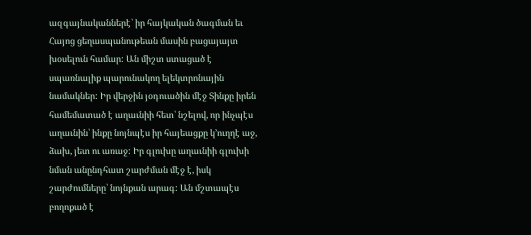ազգայնականներէ՝ իր հայկական ծագման եւ Հայոց ցեղասպանութեան մասին բացայայտ խօսելուն համար: Ան միշտ ստացած է սպառնալիք պարունակող ելեկտրոնային նամակներ: Իր վերջին յօդուածին մէջ Տինքը իրեն համեմատած է աղաւնիի հետ՝ նշելով, որ ինչպէս աղաւնին՝ ինքը նոյնպէս իր հայեացքը կ՚ուղղէ աջ, ձախ, յետ ու առաջ: Իր գլուխը աղաւնիի գլուխի նման անընդհատ շարժման մէջ է, իսկ շարժումները՝ նոյնքան արագ: Ան մշտապէս բողոքած է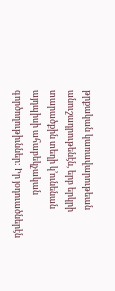թրքական կառավարութեան անուշադրութենէն, երբ երկրի տարածքին տեղի կ՚ունենան այդպիսի ահաբեկչական գործողութիւններ: Իր յօդուածներէն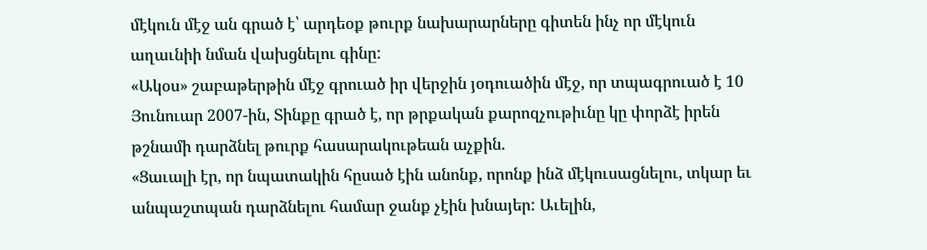մէկուն մէջ ան գրած է՝ արդեօք թուրք նախարարները գիտեն ինչ որ մէկուն աղաւնիի նման վախցնելու գինը:
«Ակօս» շաբաթերթին մէջ գրուած իր վերջին յօդուածին մէջ, որ տպագրուած է 10 Յունուար 2007-ին, Տինքը գրած է, որ թրքական քարոզչութիւնը կը փորձէ իրեն թշնամի դարձնել թուրք հասարակութեան աչքին.
«Ցաւալի էր, որ նպատակին հըսած էին անոնք, որոնք ինձ մէկուսացնելու, տկար եւ անպաշտպան դարձնելու համար ջանք չէին խնայեր: Աւելին,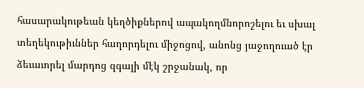հասարակութեան կեղծիքներով ապակողմնորոշելու եւ սխալ տեղեկութիւններ հաղորդելու միջոցով, անոնց յաջողուած էր ձեւաւորել մարդոց զգալի մէկ շրջանակ, որ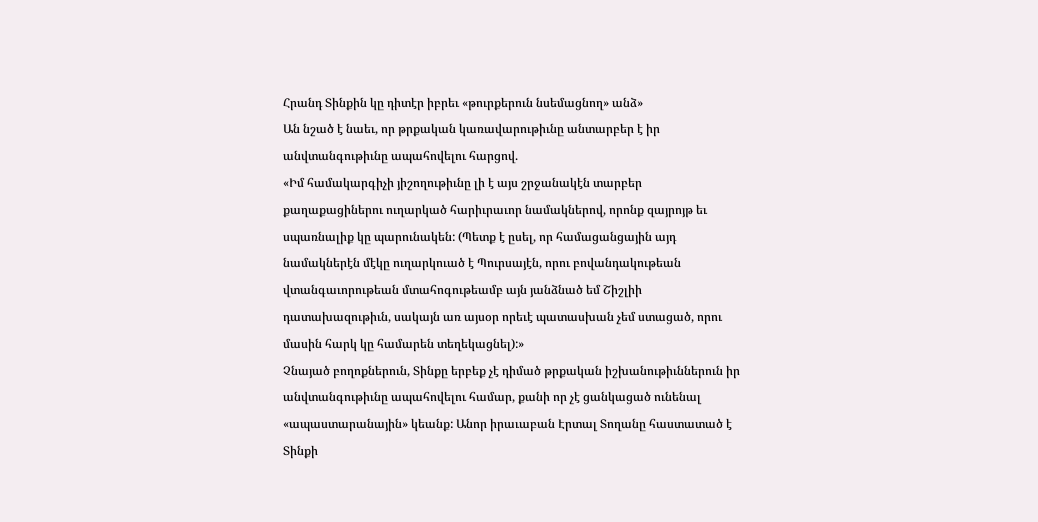Հրանդ Տինքին կը դիտէր իբրեւ «թուրքերուն նսեմացնող» անձ»
Ան նշած է նաեւ, որ թրքական կառավարութիւնը անտարբեր է իր անվտանգութիւնը ապահովելու հարցով.
«Իմ համակարգիչի յիշողութիւնը լի է այս շրջանակէն տարբեր քաղաքացիներու ուղարկած հարիւրաւոր նամակներով, որոնք զայրոյթ եւ սպառնալիք կը պարունակեն: (Պետք է ըսել, որ համացանցային այդ նամակներէն մէկը ուղարկուած է Պուրսայէն, որու բովանդակութեան վտանգաւորութեան մտահոգութեամբ այն յանձնած եմ Շիշլիի դատախազութիւն, սակայն առ այսօր որեւէ պատասխան չեմ ստացած, որու մասին հարկ կը համարեն տեղեկացնել):»
Չնայած բողոքներուն, Տինքը երբեք չէ դիմած թրքական իշխանութիւններուն իր անվտանգութիւնը ապահովելու համար, քանի որ չէ ցանկացած ունենալ «ապաստարանային» կեանք: Անոր իրաւաբան Էրտալ Տողանը հաստատած է Տինքի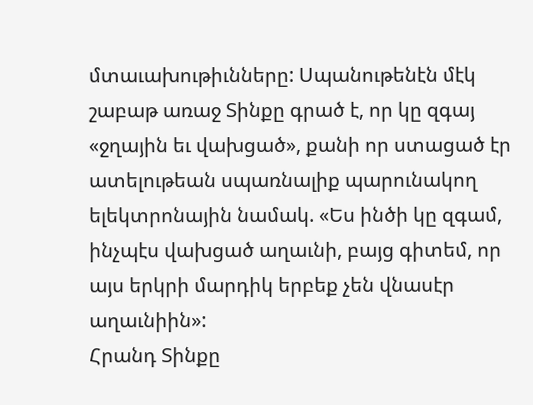մտաւախութիւնները: Սպանութենէն մէկ շաբաթ առաջ Տինքը գրած է, որ կը զգայ «ջղային եւ վախցած», քանի որ ստացած էր ատելութեան սպառնալիք պարունակող ելեկտրոնային նամակ. «Ես ինծի կը զգամ, ինչպէս վախցած աղաւնի, բայց գիտեմ, որ այս երկրի մարդիկ երբեք չեն վնասէր աղաւնիին»:
Հրանդ Տինքը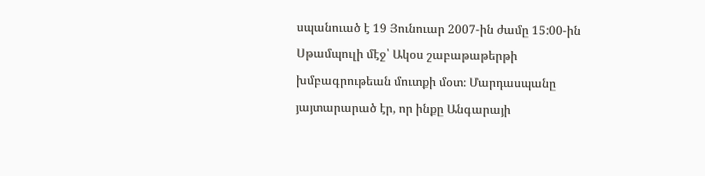սպանուած է 19 Յունուար 2007-ին ժամը 15:00-ին Սթամպուլի մէջ՝ Ակօս շաբաթաթերթի խմբագրութեան մուտքի մօտ։ Մարդասպանը յայտարարած էր, որ ինքը Անգարայի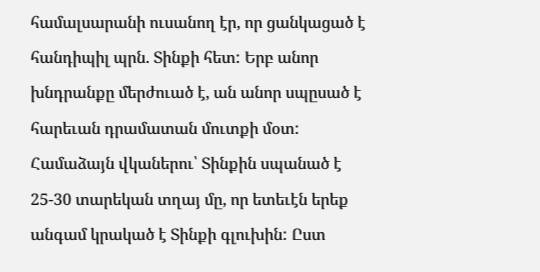համալսարանի ուսանող էր, որ ցանկացած է հանդիպիլ պրն. Տինքի հետ: Երբ անոր խնդրանքը մերժուած է, ան անոր սպըսած է հարեւան դրամատան մուտքի մօտ: Համաձայն վկաներու՝ Տինքին սպանած է 25-30 տարեկան տղայ մը, որ ետեւէն երեք անգամ կրակած է Տինքի գլուխին: Ըստ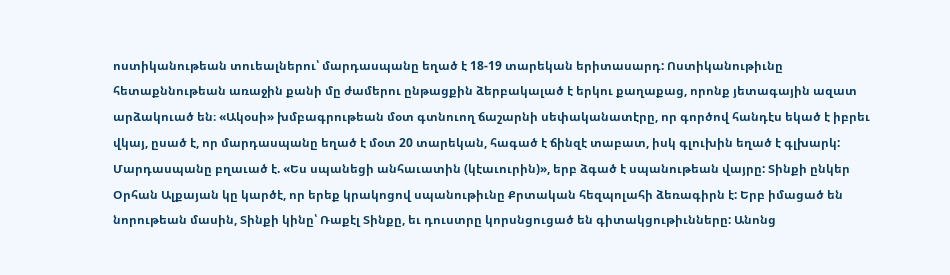ոստիկանութեան տուեալներու՝ մարդասպանը եղած է 18-19 տարեկան երիտասարդ: Ոստիկանութիւնը հետաքննութեան առաջին քանի մը ժամերու ընթացքին ձերբակալած է երկու քաղաքաց, որոնք յետագային ազատ արձակուած են։ «Ակօսի» խմբագրութեան մօտ գտնուող ճաշարնի սեփականատէրը, որ գործով հանդէս եկած է իբրեւ վկայ, ըսած է, որ մարդասպանը եղած է մօտ 20 տարեկան, հագած է ճինզէ տաբատ, իսկ գլուխին եղած է գլխարկ: Մարդասպանը բղաւած է. «Ես սպանեցի անհաւատին (կէաւուրին)», երբ ձգած է սպանութեան վայրը: Տինքի ընկեր Օրհան Ալքայան կը կարծէ, որ երեք կրակոցով սպանութիւնը Քրտական հեզպոլահի ձեռագիրն է: Երբ իմացած են նորութեան մասին, Տինքի կինը՝ Ռաքէլ Տինքը, եւ դուստրը կորսնցուցած են գիտակցութիւնները: Անոնց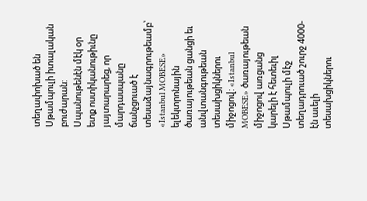տեղափոխած են Սթամպուլի իտալական բուժարան:
Սպանութենէն մէկ օր ետք ոստիկանութիւնը յայտարարեց, որ մարդասպանը ճանչցուած է տեսաձայնագրութեամբ՝ «Istanbul MOBESE» ելեկտրոնային ծառայութեան ցանցի եւ անվտանգութեան տեսախցիկներու միջոցով: «Istanbul MOBESE» ծառայութեան միջոցով առցանց կարելի է հետեւիլ Սթամպուլի մէջ տեղադրուած շուրջ 4000-էն աւելի տեսախցիկներու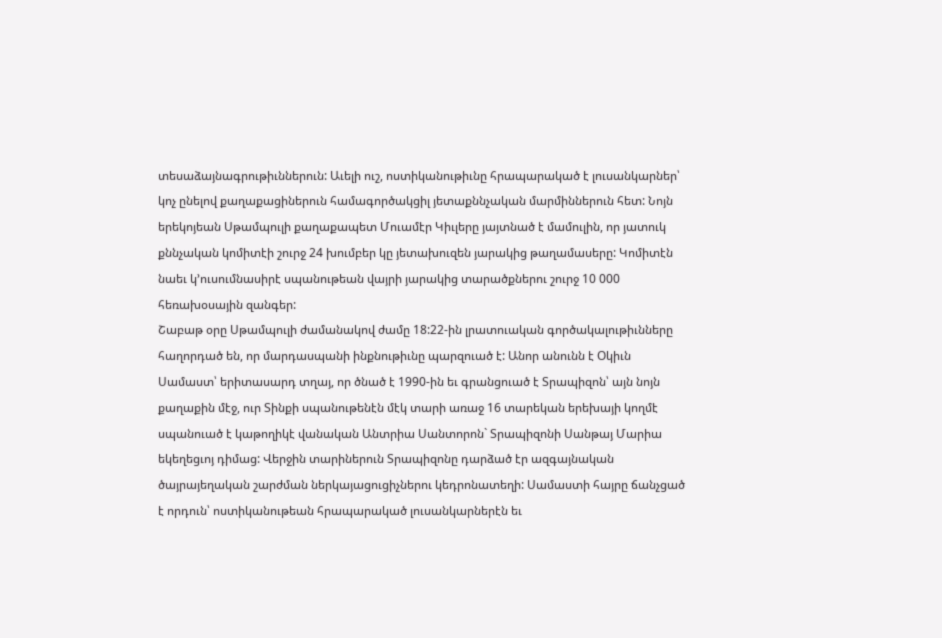տեսաձայնագրութիւններուն: Աւելի ուշ, ոստիկանութիւնը հրապարակած է լուսանկարներ՝ կոչ ընելով քաղաքացիներուն համագործակցիլ յետաքննչական մարմիններուն հետ: Նոյն երեկոյեան Սթամպուլի քաղաքապետ Մուամէր Կիւլերը յայտնած է մամուլին, որ յատուկ քննչական կոմիտէի շուրջ 24 խումբեր կը յետախուզեն յարակից թաղամասերը: Կոմիտէն նաեւ կ՚ուսումնասիրէ սպանութեան վայրի յարակից տարածքներու շուրջ 10 000 հեռախօսային զանգեր:
Շաբաթ օրը Սթամպուլի ժամանակով ժամը 18:22-ին լրատուական գործակալութիւնները հաղորդած են, որ մարդասպանի ինքնութիւնը պարզուած է: Անոր անունն է Օկիւն Սամաստ՝ երիտասարդ տղայ, որ ծնած է 1990-ին եւ գրանցուած է Տրապիզոն՝ այն նոյն քաղաքին մէջ, ուր Տինքի սպանութենէն մէկ տարի առաջ 16 տարեկան երեխայի կողմէ սպանուած է կաթողիկէ վանական Անտրիա Սանտորոն` Տրապիզոնի Սանթայ Մարիա եկեղեցւոյ դիմաց: Վերջին տարիներուն Տրապիզոնը դարձած էր ազգայնական ծայրայեղական շարժման ներկայացուցիչներու կեդրոնատեղի: Սամաստի հայրը ճանչցած է որդուն՝ ոստիկանութեան հրապարակած լուսանկարներէն եւ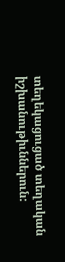տեղեկացուցած տեղական իշխանութիւններուն: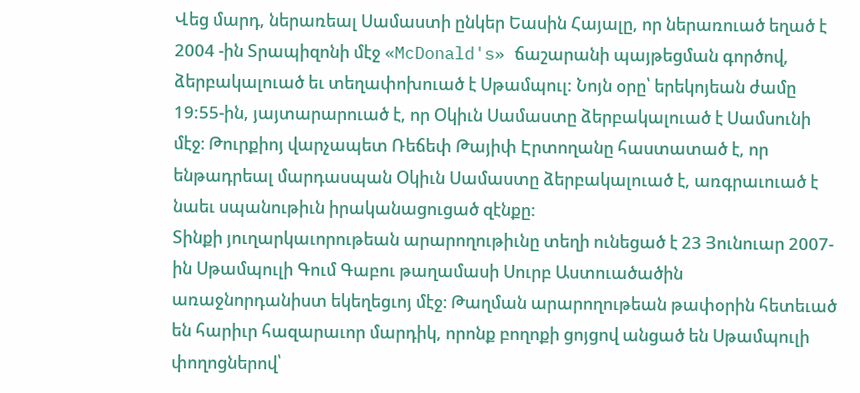Վեց մարդ, ներառեալ Սամաստի ընկեր Եասին Հայալը, որ ներառուած եղած է 2004 -ին Տրապիզոնի մէջ «McDonald's» ճաշարանի պայթեցման գործով, ձերբակալուած եւ տեղափոխուած է Սթամպուլ: Նոյն օրը՝ երեկոյեան ժամը 19:55-ին, յայտարարուած է, որ Օկիւն Սամաստը ձերբակալուած է Սամսունի մէջ։ Թուրքիոյ վարչապետ Ռեճեփ Թայիփ Էրտողանը հաստատած է, որ ենթադրեալ մարդասպան Օկիւն Սամաստը ձերբակալուած է, առգրաւուած է նաեւ սպանութիւն իրականացուցած զէնքը:
Տինքի յուղարկաւորութեան արարողութիւնը տեղի ունեցած է 23 Յունուար 2007-ին Սթամպուլի Գում Գաբու թաղամասի Սուրբ Աստուածածին առաջնորդանիստ եկեղեցւոյ մէջ։ Թաղման արարողութեան թափօրին հետեւած են հարիւր հազարաւոր մարդիկ, որոնք բողոքի ցոյցով անցած են Սթամպուլի փողոցներով՝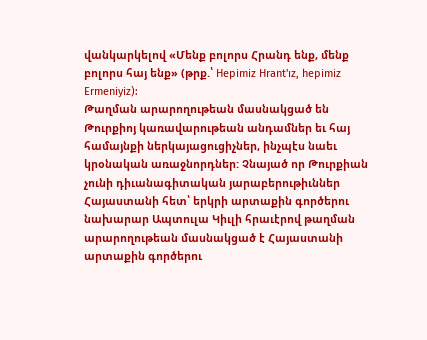վանկարկելով «Մենք բոլորս Հրանդ ենք, մենք բոլորս հայ ենք» (թրք.՝ Hepimiz Hrant'ız, hepimiz Ermeniyiz):
Թաղման արարողութեան մասնակցած են Թուրքիոյ կառավարութեան անդամներ եւ հայ համայնքի ներկայացուցիչներ, ինչպէս նաեւ կրօնական առաջնորդներ: Չնայած որ Թուրքիան չունի դիւանագիտական յարաբերութիւններ Հայաստանի հետ՝ երկրի արտաքին գործերու նախարար Ապտուլա Կիւլի հրաւէրով թաղման արարողութեան մասնակցած է Հայաստանի արտաքին գործերու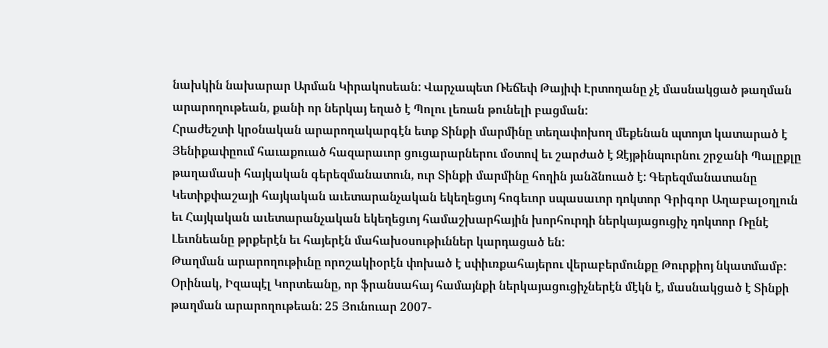նախկին նախարար Արման Կիրակոսեան: Վարչապետ Ռեճեփ Թայիփ Էրտողանը չէ մասնակցած թաղման արարողութեան, քանի որ ներկայ եղած է Պոլու լեռան թունելի բացման:
Հրաժեշտի կրօնական արարողակարգէն ետք Տինքի մարմինը տեղափոխող մեքենան պտոյտ կատարած է Յենիքափըում հաւաքուած հազարաւոր ցուցարարներու մօտով եւ շարժած է Զէյթինպուրնու շրջանի Պալըքլը թաղամասի հայկական գերեզմանատուն, ուր Տինքի մարմինը հողին յանձնուած է: Գերեզմանատանը Կետիքփաշայի հայկական աւետարանչական եկեղեցւոյ հոգեւոր սպասաւոր դոկտոր Գրիգոր Աղաբալօղլուն եւ Հայկական աւետարանչական եկեղեցւոյ համաշխարհային խորհուրդի ներկայացուցիչ դոկտոր Ռընէ Լեւոնեանը թրքերէն եւ հայերէն մահախօսութիւններ կարդացած են:
Թաղման արարողութիւնը որոշակիօրէն փոխած է սփիւռքահայերու վերաբերմունքը Թուրքիոյ նկատմամբ: Օրինակ, Իզապէլ Կորտեանը, որ ֆրանսահայ համայնքի ներկայացուցիչներէն մէկն է, մասնակցած է Տինքի թաղման արարողութեան: 25 Յունուար 2007-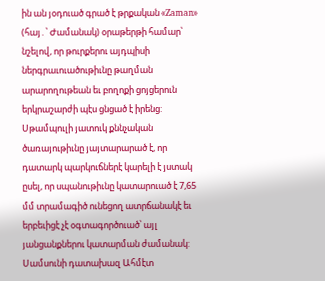ին ան յօդուած գրած է թրքական «Zaman» (հայ․՝ Ժամանակ) օրաթերթի համար՝ նշելով, որ թուրքերու այդպիսի ներգրաւուածութիւնը թաղման արարողութեան եւ բողոքի ցոյցերուն երկրաշարժի պէս ցնցած է իրենց:
Սթամպուլի յատուկ քննչական ծառայութիւնը յայտարարած է, որ դատարկ պարկուճներէ կարելի է յստակ ըսել, որ սպանութիւնը կատարուած է 7,65 մմ տրամագիծ ունեցող ատրճանակէ եւ երբեւիցէ չէ օգտագործուած՝ այլ յանցանքներու կատարման ժամանակ:
Սամսունի դատախազ Ահմէտ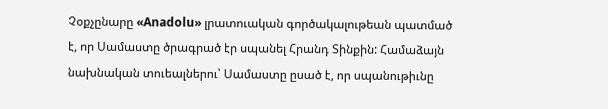Չօքչընարը «Anadolu» լրատուական գործակալութեան պատմած է, որ Սամաստը ծրագրած էր սպանել Հրանդ Տինքին: Համաձայն նախնական տուեալներու՝ Սամաստը ըսած է, որ սպանութիւնը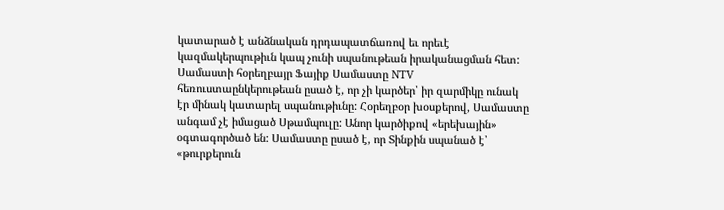կատարած է անձնական դրդապատճառով եւ որեւէ կազմակերպութիւն կապ չունի սպանութեան իրականացման հետ: Սամաստի հօրեղբայր Ֆայիք Սամաստը NTV հեռուստաընկերութեան ըսած է, որ չի կարծեր՝ իր զարմիկը ունակ էր մինակ կատարել սպանութիւնը: Հօրեղբօր խօսքերով, Սամաստը անգամ չէ իմացած Սթամպուլը: Անոր կարծիքով «երեխային» օգտագործած են: Սամաստը ըսած է, որ Տինքին սպանած է՝ «թուրքերուն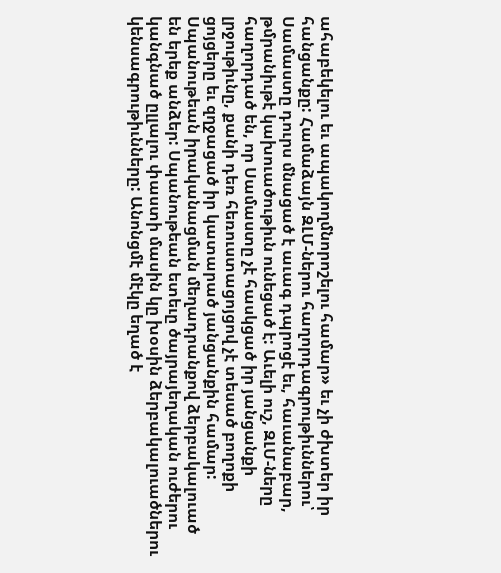ահաբեկելու եւ ապակողմնորոշելու համար» եւ չի ժխտեր իր հանցանքը: Համաձայն ԶԼՄ-ներու հաղորդագրութիւններու՝ Սամաստը դուրս մնացած է աւագ դպրոցէ եւ, հաւանաբար, թմրանիւթէ կախուածութիւն ունեցած է: Աւելի ուշ, ԶԼՄ-ները հաղորդած են, որ Սամաստը չէ հասկցած իր յանցանքի լրջութիւնը, քանի դեռ հեռուստացոյցով չէ տեսած բողոքի ցոյցերը եւ զղջացած իր կատարած յանցանքին համար:
Սպանութեան իրականացման մեղադրանքով ձերբակալուած են երեք անձեր: Սպանութեան ետեւը ծայրայեղական ուժերու կանգնած ըլլալու փաստի մասին կը խօսին ձերբակալուածներու կենսագրութիւնները: Անոնցմէ մէկը եղած է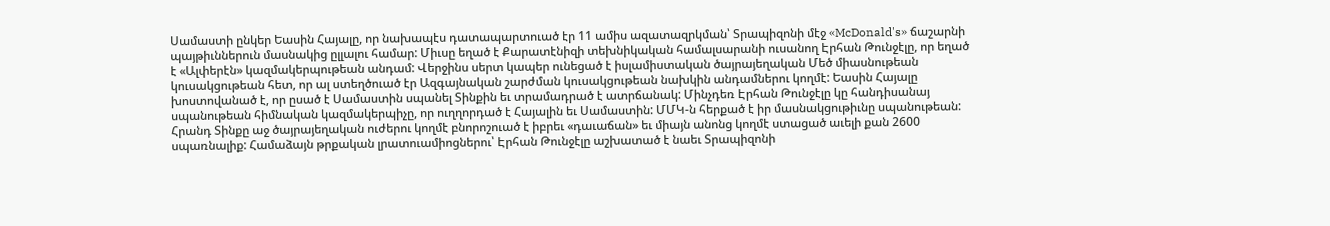Սամաստի ընկեր Եասին Հայալը, որ նախապէս դատապարտուած էր 11 ամիս ազատազրկման՝ Տրապիզոնի մէջ «McDonald's» ճաշարնի պայթիւններուն մասնակից ըլլալու համար: Միւսը եղած է Քարատէնիզի տեխնիկական համալսարանի ուսանող Էրհան Թունջէլը, որ եղած է «Ալփերէն» կազմակերպութեան անդամ: Վերջինս սերտ կապեր ունեցած է իսլամիստական ծայրայեղական Մեծ միասնութեան կուսակցութեան հետ, որ ալ ստեղծուած էր Ազգայնական շարժման կուսակցութեան նախկին անդամներու կողմէ: Եասին Հայալը խոստովանած է, որ ըսած է Սամաստին սպանել Տինքին եւ տրամադրած է ատրճանակ: Մինչդեռ Էրհան Թունջէլը կը հանդիսանայ սպանութեան հիմնական կազմակերպիչը, որ ուղղորդած է Հայալին եւ Սամաստին: ՄՄԿ-ն հերքած է իր մասնակցութիւնը սպանութեան: Հրանդ Տինքը աջ ծայրայեղական ուժերու կողմէ բնորոշուած է իբրեւ «դաւաճան» եւ միայն անոնց կողմէ ստացած աւելի քան 2600 սպառնալիք: Համաձայն թրքական լրատուամիոցներու՝ Էրհան Թունջէլը աշխատած է նաեւ Տրապիզոնի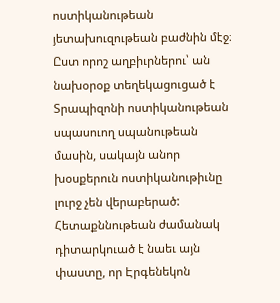ոստիկանութեան յետախուզութեան բաժնին մէջ։ Ըստ որոշ աղբիւրներու՝ ան նախօրօք տեղեկացուցած է Տրապիզոնի ոստիկանութեան սպասուող սպանութեան մասին, սակայն անոր խօսքերուն ոստիկանութիւնը լուրջ չեն վերաբերած:
Հետաքննութեան ժամանակ դիտարկուած է նաեւ այն փաստը, որ Էրգենեկոն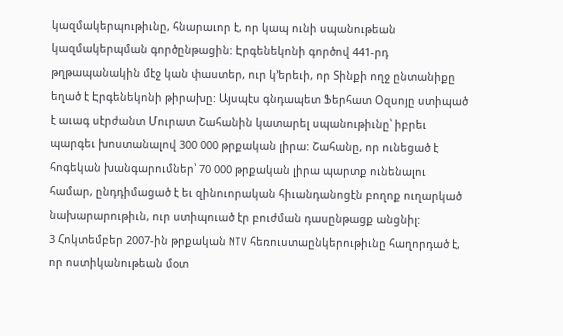կազմակերպութիւնը, հնարաւոր է, որ կապ ունի սպանութեան կազմակերպման գործընթացին: Էրգենեկոնի գործով 441-րդ թղթապանակին մէջ կան փաստեր, ուր կ՚երեւի, որ Տինքի ողջ ընտանիքը եղած է Էրգենեկոնի թիրախը: Այսպէս գնդապետ Ֆերհատ Օզսոյը ստիպած է աւագ սէրժանտ Մուրատ Շահանին կատարել սպանութիւնը՝ իբրեւ պարգեւ խոստանալով 300 000 թրքական լիրա: Շահանը, որ ունեցած է հոգեկան խանգարումներ՝ 70 000 թրքական լիրա պարտք ունենալու համար, ընդդիմացած է եւ զինուորական հիւանդանոցէն բողոք ուղարկած նախարարութիւն, ուր ստիպուած էր բուժման դասընթացք անցնիլ:
3 Հոկտեմբեր 2007-ին թրքական NTV հեռուստաընկերութիւնը հաղորդած է, որ ոստիկանութեան մօտ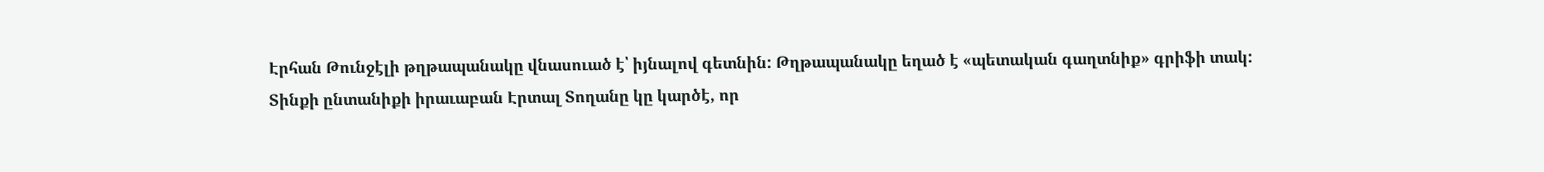Էրհան Թունջէլի թղթապանակը վնասուած է՝ իյնալով գետնին: Թղթապանակը եղած է «պետական գաղտնիք» գրիֆի տակ:
Տինքի ընտանիքի իրաւաբան Էրտալ Տողանը կը կարծէ, որ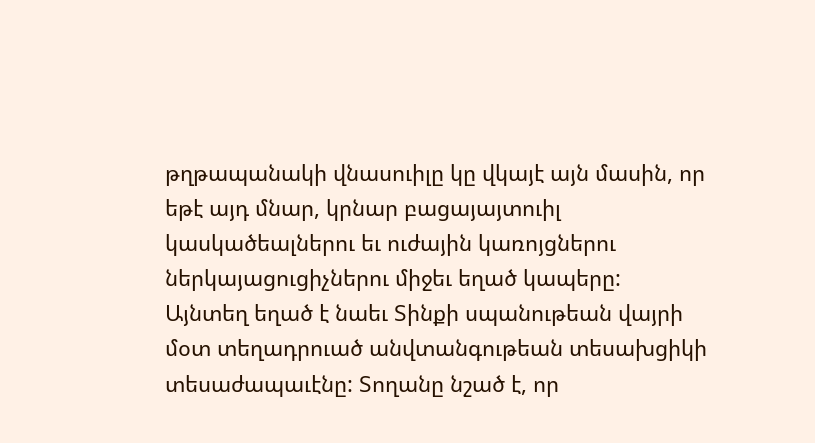թղթապանակի վնասուիլը կը վկայէ այն մասին, որ եթէ այդ մնար, կրնար բացայայտուիլ կասկածեալներու եւ ուժային կառոյցներու ներկայացուցիչներու միջեւ եղած կապերը: Այնտեղ եղած է նաեւ Տինքի սպանութեան վայրի մօտ տեղադրուած անվտանգութեան տեսախցիկի տեսաժապաւէնը: Տողանը նշած է, որ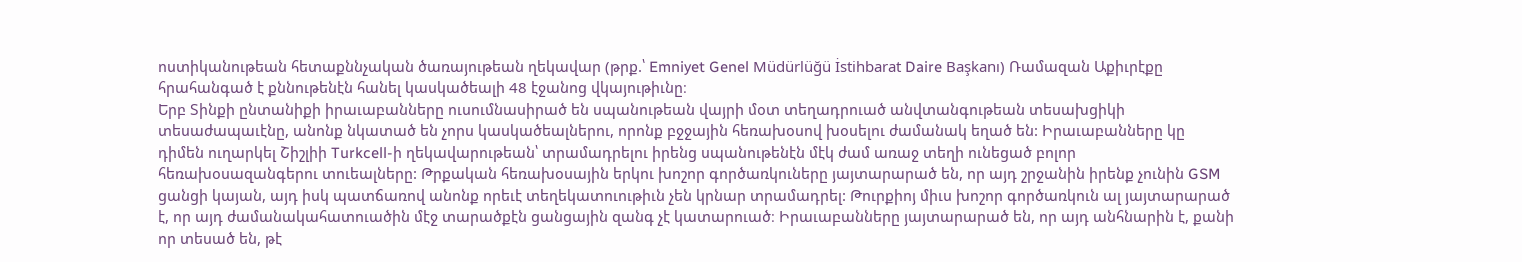ոստիկանութեան հետաքննչական ծառայութեան ղեկավար (թրք.՝ Emniyet Genel Müdürlüğü İstihbarat Daire Başkanı) Ռամազան Աքիւրէքը հրահանգած է քննութենէն հանել կասկածեալի 48 էջանոց վկայութիւնը։
Երբ Տինքի ընտանիքի իրաւաբանները ուսումնասիրած են սպանութեան վայրի մօտ տեղադրուած անվտանգութեան տեսախցիկի տեսաժապաւէնը, անոնք նկատած են չորս կասկածեալներու, որոնք բջջային հեռախօսով խօսելու ժամանակ եղած են: Իրաւաբանները կը դիմեն ուղարկել Շիշլիի Turkcell-ի ղեկավարութեան՝ տրամադրելու իրենց սպանութենէն մէկ ժամ առաջ տեղի ունեցած բոլոր հեռախօսազանգերու տուեալները: Թրքական հեռախօսային երկու խոշոր գործառկուները յայտարարած են, որ այդ շրջանին իրենք չունին GSM ցանցի կայան, այդ իսկ պատճառով անոնք որեւէ տեղեկատուութիւն չեն կրնար տրամադրել: Թուրքիոյ միւս խոշոր գործառկուն ալ յայտարարած է, որ այդ ժամանակահատուածին մէջ տարածքէն ցանցային զանգ չէ կատարուած։ Իրաւաբանները յայտարարած են, որ այդ անհնարին է, քանի որ տեսած են, թէ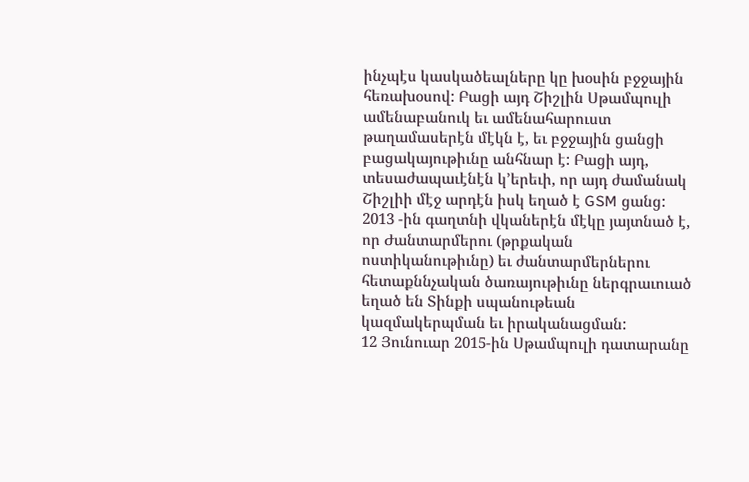ինչպէս կասկածեալները կը խօսին բջջային հեռախօսով: Բացի այդ Շիշլին Սթամպուլի ամենաբանուկ եւ ամենահարուստ թաղամասերէն մէկն է, եւ բջջային ցանցի բացակայութիւնը անհնար է: Բացի այդ, տեսաժապաւէնէն կ՚երեւի, որ այդ ժամանակ Շիշլիի մէջ արդէն իսկ եղած է GSM ցանց:
2013 -ին գաղտնի վկաներէն մէկը յայտնած է, որ Ժանտարմերու (թրքական ոստիկանութիւնը) եւ ժանտարմերներու հետաքննչական ծառայութիւնը ներգրաւուած եղած են Տինքի սպանութեան կազմակերպման եւ իրականացման:
12 Յունուար 2015-ին Սթամպուլի դատարանը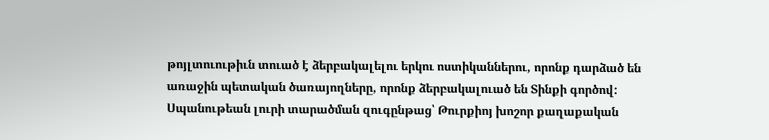թոյլտուութիւն տուած է ձերբակալելու երկու ոստիկաններու, որոնք դարձած են առաջին պետական ծառայողները, որոնք ձերբակալուած են Տինքի գործով:
Սպանութեան լուրի տարածման զուգընթաց՝ Թուրքիոյ խոշոր քաղաքական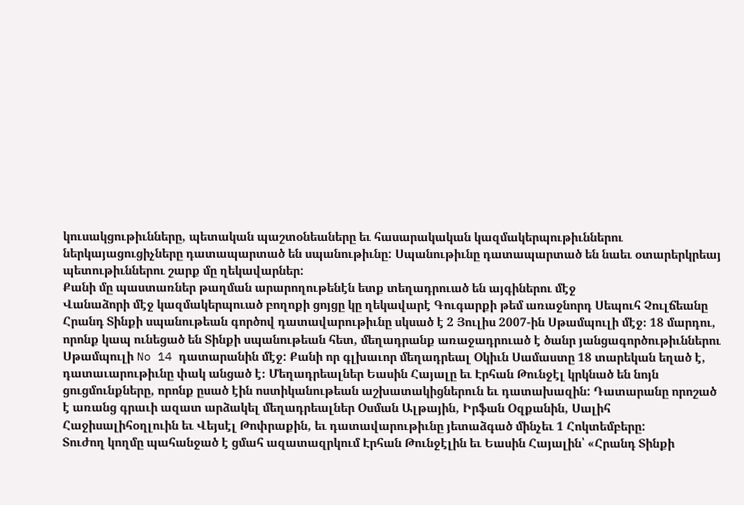կուսակցութիւնները, պետական պաշտօնեաները եւ հասարակական կազմակերպութիւններու ներկայացուցիչները դատապարտած են սպանութիւնը: Սպանութիւնը դատապարտած են նաեւ օտարերկրեայ պետութիւններու շարք մը ղեկավարներ:
Քանի մը պաստառներ թաղման արարողութենէն ետք տեղադրուած են այգիներու մէջ
Վանաձորի մէջ կազմակերպուած բողոքի ցոյցը կը ղեկավարէ Գուգարքի թեմ առաջնորդ Սեպուհ Չուլճեանը
Հրանդ Տինքի սպանութեան գործով դատավարութիւնը սկսած է 2 Յուլիս 2007-ին Սթամպուլի մէջ։ 18 մարդու, որոնք կապ ունեցած են Տինքի սպանութեան հետ, մեղադրանք առաջադրուած է ծանր յանցագործութիւններու Սթամպուլի No 14 դատարանին մէջ: Քանի որ գլխաւոր մեղադրեալ Օկիւն Սամաստը 18 տարեկան եղած է, դատաւարութիւնը փակ անցած է։ Մեղադրեալներ Եասին Հայալը եւ Էրհան Թունջէլ կրկնած են նոյն ցուցմունքները, որոնք ըսած էին ոստիկանութեան աշխատակիցներուն եւ դատախազին: Դատարանը որոշած է առանց գրաւի ազատ արձակել մեղադրեալներ Օսման Ալթային, Իրֆան Օզքանին, Սալիհ Հաջիսալիհօղլուին եւ Վեյսէլ Թոփրաքին, եւ դատավարութիւնը յետաձգած մինչեւ 1 Հոկտեմբերը:
Տուժող կողմը պահանջած է ցմահ ազատազրկում Էրհան Թունջէլին եւ Եասին Հայալին՝ «Հրանդ Տինքի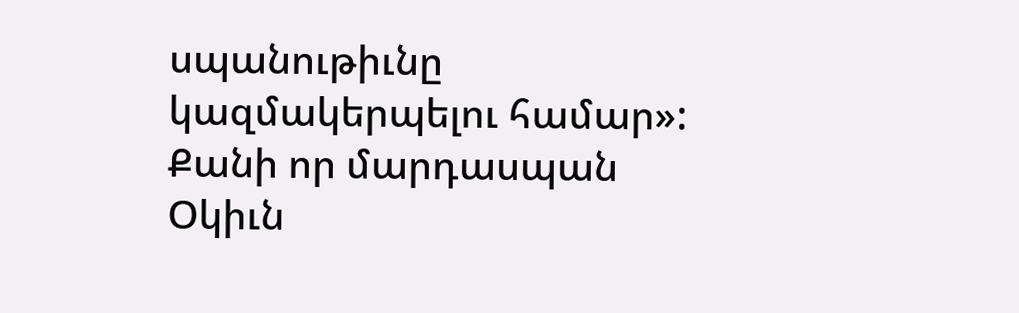սպանութիւնը կազմակերպելու համար»: Քանի որ մարդասպան Օկիւն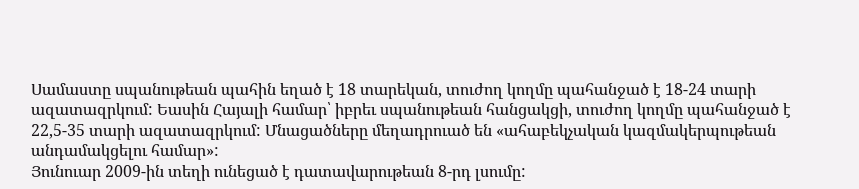Սամաստը սպանութեան պահին եղած է 18 տարեկան, տուժող կողմը պահանջած է 18-24 տարի ազատազրկում: Եասին Հայալի համար՝ իբրեւ սպանութեան հանցակցի, տուժող կողմը պահանջած է 22,5-35 տարի ազատազրկում: Մնացածները մեղադրուած են «ահաբեկչական կազմակերպութեան անդամակցելու համար»:
Յունուար 2009-ին տեղի ունեցած է դատավարութեան 8-րդ լսումը: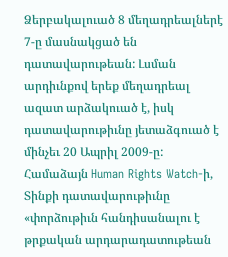Ձերբակալուած 8 մեղադրեալներէ 7-ը մասնակցած են դատավարութեան: Լսման արդիւնքով երեք մեղադրեալ ազատ արձակուած է, իսկ դատավարութիւնը յետաձգուած է մինչեւ 20 Ապրիլ 2009-ը: Համաձայն Human Rights Watch-ի, Տինքի դատավարութիւնը «փորձութիւն հանդիսանալու է թրքական արդարադատութեան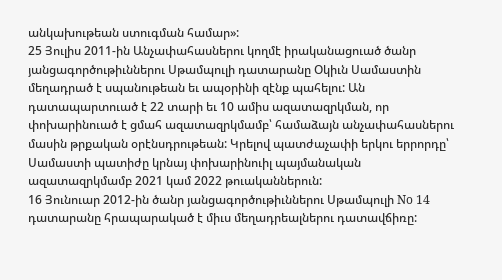անկախութեան ստուգման համար»:
25 Յուլիս 2011-ին Անչափահասներու կողմէ իրականացուած ծանր յանցագործութիւններու Սթամպուլի դատարանը Օկիւն Սամաստին մեղադրած է սպանութեան եւ ապօրինի զէնք պահելու: Ան դատապարտուած է 22 տարի եւ 10 ամիս ազատազրկման, որ փոխարինուած է ցմահ ազատազրկմամբ՝ համաձայն անչափահասներու մասին թրքական օրէնսդրութեան: Կրելով պատժաչափի երկու երրորդը՝ Սամաստի պատիժը կրնայ փոխարինուիլ պայմանական ազատազրկմամբ 2021 կամ 2022 թուականներուն:
16 Յունուար 2012-ին ծանր յանցագործութիւններու Սթամպուլի No 14 դատարանը հրապարակած է միւս մեղադրեալներու դատավճիռը: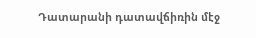Դատարանի դատավճիռին մէջ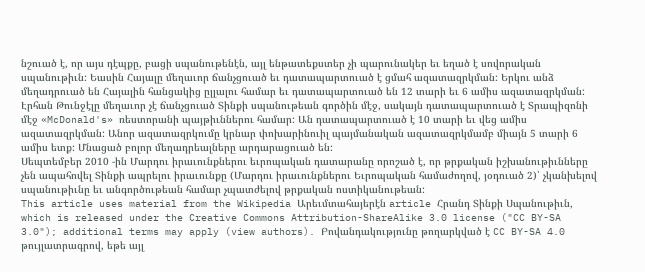նշուած է, որ այս դէպքը, բացի սպանութենէն, այլ ենթատեքստեր չի պարունակեր եւ եղած է սովորական սպանութիւն: Եասին Հայալը մեղաւոր ճանչցուած եւ դատապարտուած է ցմահ ազատազրկման: Երկու անձ մեղադրուած են Հայալին հանցակից ըլլալու համար եւ դատապարտուած են 12 տարի եւ 6 ամիս ազատազրկման: Էրհան Թունջէլը մեղաւոր չէ ճանչցուած Տինքի սպանութեան գործին մէջ, սակայն դատապարտուած է Տրապիզոնի մէջ «McDonald's» ռեստորանի պայթիւններու համար: Ան դատապարտուած է 10 տարի եւ վեց ամիս ազատազրկման: Անոր ազատազրկումը կրնար փոխարինուիլ պայմանական ազատազրկմամբ միայն 5 տարի 6 ամիս ետք: Մնացած բոլոր մեղադրեալները արդարացուած են:
Սեպտեմբեր 2010 -ին Մարդու իրաւունքներու եւրոպական դատարանը որոշած է, որ թրքական իշխանութիւնները չեն ապահովել Տինքի ապրելու իրաւունքը (Մարդու իրաւունքներու Եւրոպական համաժողով, յօդուած 2)՝ չկանխելով սպանութիւնը եւ անգործութեան համար չպատժելով թրքական ոստիկանութեան:
This article uses material from the Wikipedia Արեւմտահայերէն article Հրանդ Տինքի Սպանութիւն, which is released under the Creative Commons Attribution-ShareAlike 3.0 license ("CC BY-SA 3.0"); additional terms may apply (view authors). Բովանդակությունը թողարկված է CC BY-SA 4.0 թույլատրագրով, եթե այլ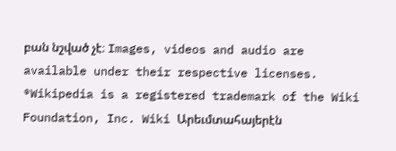բան նշված չէ։ Images, videos and audio are available under their respective licenses.
®Wikipedia is a registered trademark of the Wiki Foundation, Inc. Wiki Արեւմտահայերէն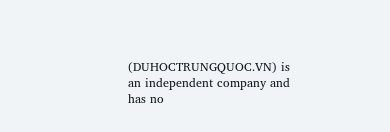(DUHOCTRUNGQUOC.VN) is an independent company and has no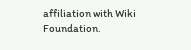affiliation with Wiki Foundation.